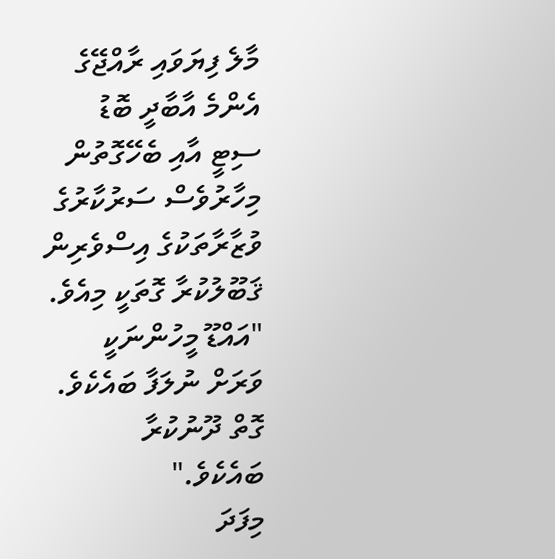މާލެ ފިޔަވައި ރާއްޖޭގެ އެންމެ އާބާދީ ބޮޑު ސިޓީ އާއި ބެހޭގޮތުން މިހާރުވެސް ސަރުކާރުގެ ވުޒާރާތަކުގެ އިސްވެރިން ޤަބޫލުކުރާ ގޮތަކީ މިއެވެ. "އައްޑޫ މީހުންނަކީ ވަރަށް ނުލަފާ ބައެކެވެ. ގޮތް ދޫނުކުރާ ބައެކެވެ."
މިފަދަ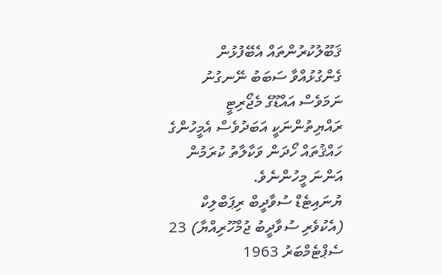ޤަބޫލުކުރުންތައް އެބޭފުޅުން ގެންގުޅުއްވާ ސަބަބު ނޭނގުނު ނަމަވެސް އައްޑޫގެ މެޖޯރިޓީ ރައްޔިތުންނަކީ އަބަދުވެސް އެމީހުންގެ ހައްޤުތައް ހޯދަން ވަކާލާތު ކުރަމުން އަންނަ މީހުންނެވެ.
ޔުނައިޓެޑް ސުވާދީބް ރިޕަބްލިކް (އެކުވެރި ސުވާދީބު ޖުމްހޫރިއްޔާ) 23 ސެޕްޓެމްބަރު 1963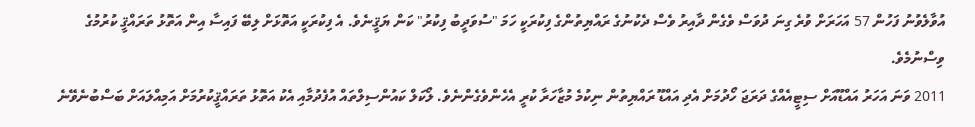އުވާލެވުނު ފަހުން 57 އަހަރަށް ވުރެ ގިނަ ދުވަސް ވެގެން ދާއިރު ވެސް ދެކުނުގެ ރައްޔިތުންގެ ފިކުރަކީ ހަމަ "ސުވަދީބު ފިކުރު" ކަން ޔަޤީނެވެ. އެ ފިކުރަކީ އަތޮޅަށް ލިބޭ ފައިސާ އިން އަތޮޅު ތަރައްޤީ ކުރުމުގެ ވިސްނުމެވެ.
2011 ވަނަ އަހަރު އައްޑޫއަށް ސިޓީއެއްގެ ދަރަޖަ ހޯދުމަށް އެދި އައްޑޫ ރައްޔިތުން ނިކުމެ މުޒާހަރާ ކުރީ އެހެންވެގެންނެވެ. ލޯކަލް ކައުންސިލްތައް އުފެދުމާއި އެކު އަތޮޅު ތަރައްޤީކުރުމަށް އަމިއްލައަށް ބަސްބުނެވޭނެ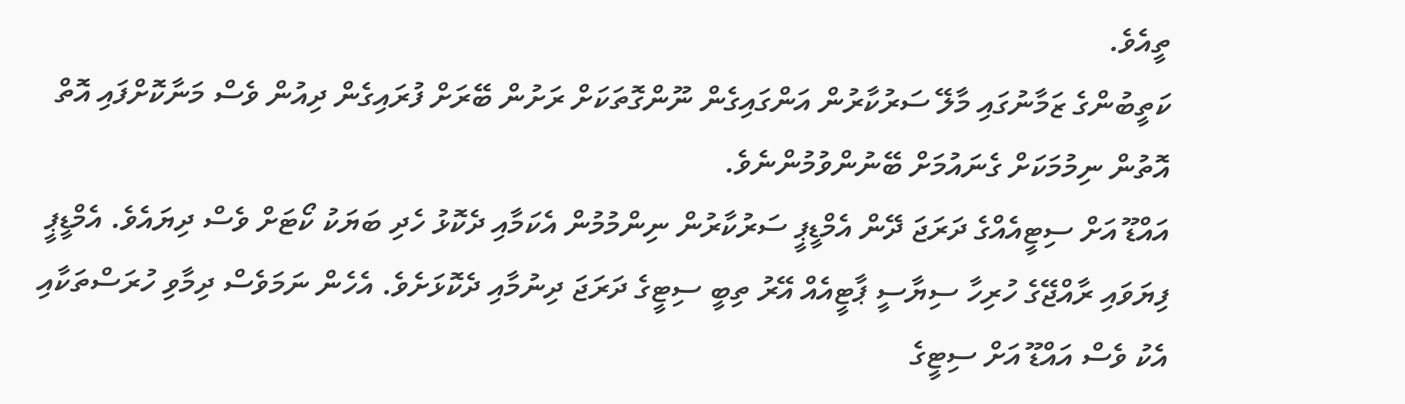ތީއެވެ.
ކަތީބުންގެ ޒަމާނުގައި މާލޭ ސަރުކާރުން އަންގައިގެން ނޫންގޮތަކަށް ރަށުން ބޭރަށް ފުރައިގެން ދިއުން ވެސް މަނާކޮށްފައި އޮތް އޮތުން ނިމުމަކަށް ގެނައުމަށް ބޭނުންވުމުންނެވެ.
އައްޑޫ އަށް ސިޓީއެއްގެ ދަރަޖަ ދޭން އެމްޑީޕީ ސަރުކާރުން ނިންމުމުން އެކަމާއި ދެކޮޅު ހެދި ބަޔަކު ކޯޓަށް ވެސް ދިޔައެވެ. އެމްޑީޕީ ފިޔަވައި ރާއްޖޭގެ ހުރިހާ ސިޔާސީ ޕާޓީއެއް އޭރު ތިބީ ސިޓީގެ ދަރަޖަ ދިނުމާއި ދެކޮޅަށެވެ. އެހެން ނަމަވެސް ދިމާވި ހުރަސްތަކާއި އެކު ވެސް އައްޑޫ އަށް ސިޓީގެ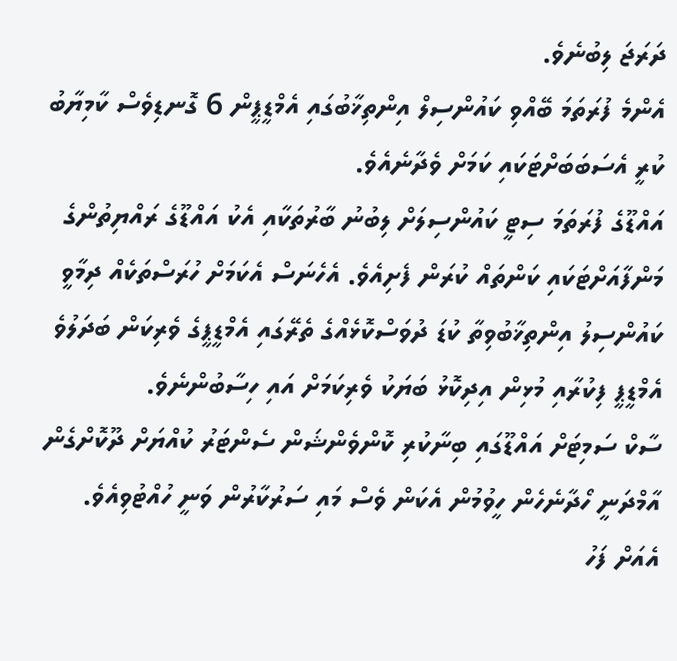ދަރަޖަ ލިބުނެވެ.
އެންމެ ފުރަތަމަ ބޭއްވި ކައުންސިލް އިންތިޚާބުގައި އެމްޑީޕީން 6 ގޮނޑިވެސް ކާމިޔާބު ކުރީ އެސަބަބަށްޓަކައި ކަމަށް ވެދާނެއެވެ.
އައްޑޫގެ ފުރަތަމަ ސިޓީ ކައުންސިލަށް ލިބުނު ބާރުތަކާއި އެކު އައްޑޫގެ ރައްޔިތުންގެ މަންފާއަށްޓަކައި ކަންތައް ކުރަން ފެށިއެވެ. އެހެނަސް އެކަމަށް ހުރަސްތަކެއް ދިމާވީ ކައުންސިލު އިންތިޚާބުވިތާ ކުޑަ ދުވަސްކޮޅެއްގެ ތެރޭގައި އެމްޑީޕީގެ ވެރިކަން ބަދަލުވެ އެމްޑީޕީ ފިކުރާއި މުޅިން އިދިކޮޅު ބަޔަކު ވެރިކަމަށް އައި ހިސާބުންނެވެ.
ސާކް ސަމިޓަށް އައްޑޫގައި ބިނާކުރި ކޮންވެންޝަން ސެންޓަރު ކުއްޔަށް ދޫކޮށްގެން އާމްދަނީ ހޯދާނެހެން ހީވުމުން އެކަން ވެސް މައި ސަރުކާރުން ވަނީ ހުއްޓުވިއެވެ. އެއަށް ފަހު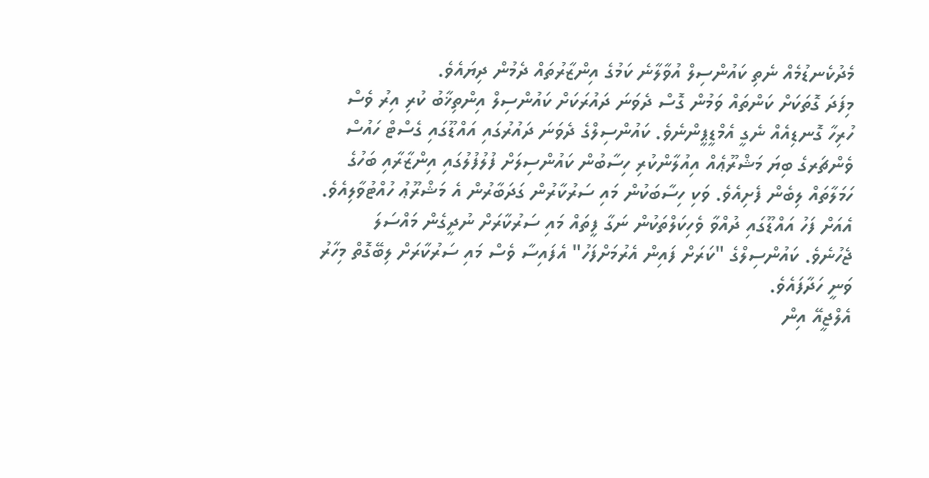މެދުކެނޑުމެއް ނެތި ކައުންސިލް އުވާލާނެ ކަމުގެ އިންޒާރުތައް ދެމުން ދިޔައެވެ.
މިފަދަ ގޮތަކަށް ކަންތައް ވަމުން ގޮސް ދެވަނަ ދައުރަކަށް ކައުންސިލް އިންތިޚާބު ކުރި އިރު ވެސް ހުރިހާ ގޮނޑިއެއް ނެގީ އެމްޑީޕީންނެވެ. ކައުންސިލްގެ ދެވަނަ ދައުރުގައި އައްޑޫގައި ގެސްޓް ހައުސް ވެންޗަރގެ ބިޔަ މަޝްރޫޢެއް އިއުލާންކުރި ހިސާބުން ކައުންސިލަށް ފުލުފުލުގައި އިންޒާރާއި ބަހުގެ ހަމަލާތައް ލިބެން ފެށިއެވެ. ވަކި ހިސާބަކުން މައި ސަރުކާރުން ގަދަބާރުން އެ މަޝްރޫޢު ހުއްޓުވާލިއެވެ.
އެއަށް ފަހު އައްޑޫގައި ދުއްވާ ވެހިކަލްތަކުން ނަގާ ފީތައް މައި ސަރުކާރަށް ނުދީގެން މައްސަލަ ޖެހުނެވެ. ކައުންސިލްގެ "ކަރަށް ފައިން އެރުމަށްފަހު" އެފައިސާ ވެސް މައި ސަރުކާރަށް ލިބޭގޮތް މިހާރު ވަނީ ހަދާފައެވެ.
އެލްޖީއޭ އިން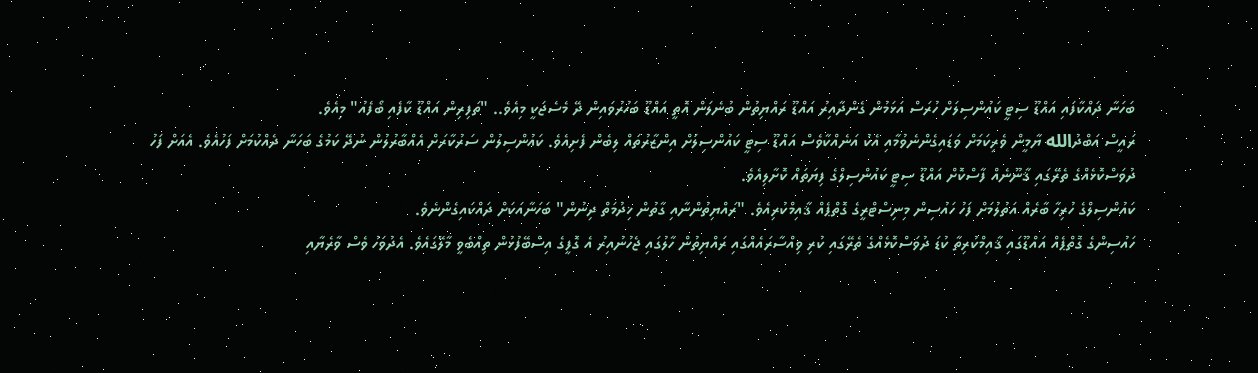ބަހަނާ ދައްކާފައި އައްޑޫ ސިޓީ ކައުންސިލަށް ހުރަސް އަޅަމުން ގެންދާއިރު އައްޑޫ ރައްޔިތުން ބުނެލަން އޮތީ އައްޑޫ ބަހުރުވައިން ދޭ މެސެޖަކީ މިއެވެ.. "ތަފިރިން އައްޑޫ ކާފެއި ބޯފެއު" މިއެވެ.
ރައީސް އަބްދުالله ޔާމީން ވެރިކަމަށް ވަޑައިގެންނެވުމާއި އެކު އަނެއްކާވެސް އައްޑޫ ސިޓީ ކައުންސިލަށް އިންޒާރުތައް ލިބެން ފެށިއެވެ. ކައުންސިލުން ސަރުކާރަށް އެއްބާރުލުން ނުދޭ ކަމުގެ ބަހަނާ ދެއްކުމަށް ފަހުއެވެ. އެއަށް ފަހު ދުވަސްކޮޅެއްގެ ތެރޭގައި ޤާނޫނެއް ފާސްކޮށް އައްޑޫ ސިޓީ ކައުންސިލްގެ ފިޔަތައް ކޮށާލިއެވެ.
ކައުންސިލްގެ ހުރިހާ ބާރެއް އަތުލުމަށް ފަހު ހައުސިން މިނިސްޓްރީގެ ގޮތްޕެއް ޤާއިމްކުރިއެވެ. "ރައްޔިތުންނާއި ގާތުން ޚިދުމަތް ދިނުން" ބަހަނާއަކަށް ދައްކައިގެންނެވެ.
ހައުސިންގެ ގޮތްޕެއް އައްޑޫގައި ޤާއިމްކުރިތާ ކުޑަ ދުވަސްކޮޅެއްގެ ތެރޭގައި ކުރި ވިއްސާރައެއްގައި ރައްޔިތުން ހާލުގައި ޖެހުނުއިރު އެ ގޮފީގެ އިސްބޭފުޅުން ތިއްބެވީ މާލޭގައެވެ. އެދުވަހު ވެސް ވާރެޔާއި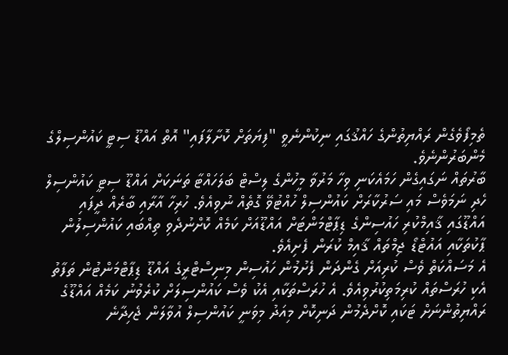ތެމިފޯވެގެން ރައްޔިތުންގެ ހައްޤުގައި ނިކުންނެވީ "ފިޔަތަށް ކޮށާލާފައި" އޮތް އައްޑޫ ސިޓީ ކައުންސިލްގެ މެންބަރުންނެވެ.
ބާރުތައް ނަގައިގެން ހަމައެކަނި ވިހާ މަރުވާ މީހުންގެ ލިސްޓް ބަލަހައްޓާ ތަނަކަށް އައްޑޫ ސިޓީ ކައުންސިލް ހެދި ނަމަވެސް މައި ސަރުކާރަށް ކައުންސިލް ހުއްޓުވޭ ގޮތެއް ނުވިއެވެ. ހުރިހާ އާރާއި ބާރެއް ދީފައި އައްޑޫގައި ޤާއިމްކުރި ހައުސިންގެ ޑިޕާޓްމަންޓަށް އައްޑޫއަށް ކަމެއް ކޮށްނުދެވި ތިއްބައި ކައުންސިލުން ޕާކުތަކާއި އައުޓްޑޯ ޖިމްތައް ޤާއިމް ކުރަން ފެށިއެވެ.
އެ މަސައްކަތް ވެސް ކުރިއަށް ގެންދަން ފެށުމުން ހައުސިން މިނިސްޓްރީގެ އައްޑޫ ޑިޕާޓްމަންޓުން ތަފާތު އެކި ހުރަސްތައް ކުރިމަތިކުރުވިއެވެ. އެ ހުރަސްތަކާއި އެކު ވެސް ކައުންސިލަށް ކުރެވުނު ކަމެއް އައްޑޫގެ ރައްޔިތުންނަށް ޓަކައި ކޮށްދެމުން ދަނިކޮށް މިއަދު މިވަނީ ކައުންސިލް އުވާލަން ޖެހިދާނެ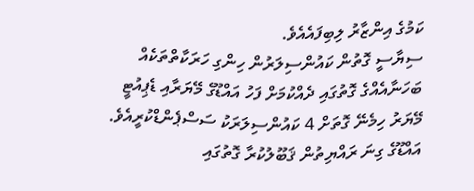ކަމުގެ އިންޒާރު ލިބިފައެއެވެ.
ސިޔާސީ ގޮތުން ކައުންސިލަރުން ހިންގި ހަރަކާތްތަކެއް ބަހަނާއެއްގެ ގޮތުގައި ދެއްކުމަށް ފަހު އައްޑޫގެ މޭޔަރާއި ޑެޕިއުޓީ މޭޔަރު ހިމެނޭ ގޮތަށް 4 ކައުންސިލަރަކު ސަސްޕެންޑްކުރީއެވެ.
އައްޑޫގެ ގިނަ ރައްޔިތުން ޤަބޫލުކުރާ ގޮތުގައި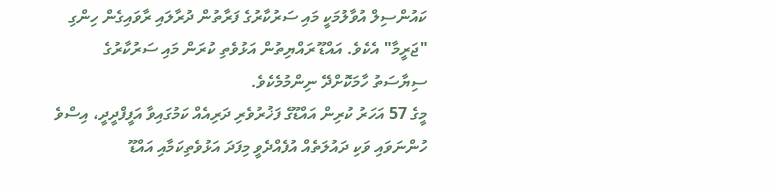ކައުންސިލް އުވާލުމަކީ މައި ސަރުކާރުގެ ފަރާތުން ދުރާލައި ރާވައިގެން ހިންގި "ޖަރީމާ" އެކެވެ. އައްޑޫ ރައްޔިތުން އަޅުވެތި ކުރަން މައި ސަރުކާރުގެ ސިޔާސަތު ހާމަކޮށްދޭ ނިންމުމެކެވެ.
މީގެ 57 އަހަރު ކުރިން އައްޑޫގެ ފަޚުރުވެރި ދަރިއެއް ކަމުގައިވާ އަފީފްދީދީ، އިސްވެ ހުންނަވައި ވަކި ދައުލަތެއް އުފެއްދެވީ މިފަދަ އަޅުވެތިކަމާއި އައްޑޫ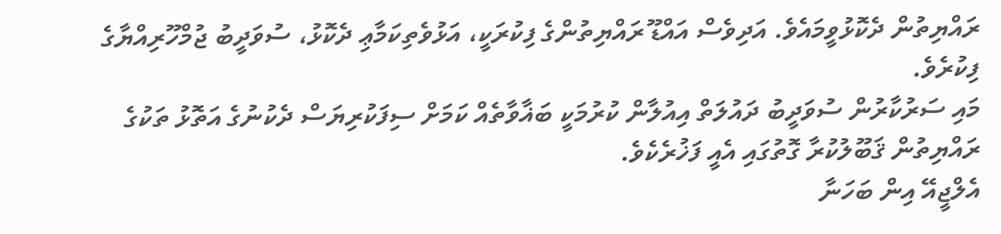ރައްޔިތުން ދެކޮޅުވީމައެވެ. އަދިވެސް އައްޑޫ ރައްޔިތުންގެ ފިކުރަކީ، އަޅުވެތިކަމާޢި ދެކޮޅު، ސުވަދީބު ޖުމްހޫރިއްޔާގެ ފިކުރެވެ.
މައި ސަރުކާރުން ސުވަދީބު ދައުލަތް އިއުލާން ކުރުމަކީ ބަޣާވާތެއް ކަމަށް ސިފަކުރިޔަސް ދެކުނުގެ އަތޮޅު ތަކުގެ ރައްޔިތުން ޤަބޫލުކުރާ ގޮތުގައި އެއީ ފަޚުރެކެވެ.
އެލްޖީއޭ އިން ބަހަނާ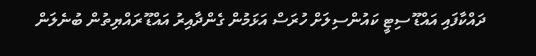ދައްކާފައި އައްޑޫ ސިޓީ ކައުންސިލަށް ހުރަސް އަޅަމުން ގެންދާއިރު އައްޑޫ ރައްޔިތުން ބުނެލަން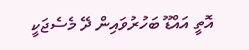އޮތީ އައްޑޫ ބަހުރުވައިން ދޭ މެސެޖަކީ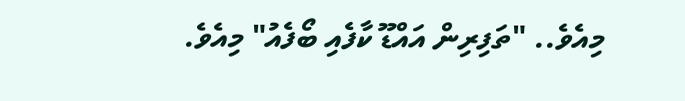މިއެވެ.. "ތަފިރިން އައްޑޫ ކާފެއި ބޯފެއު" މިއެވެ.